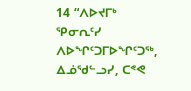14 “ᐱᐅᔪᒥᒃ ᕿᓂᕆᑦᓯ ᐱᐅᖏᑦᑐᒥᐅᖏᑦᑐᖅ, ᐃᓅᖁᓪᓗᓯ, ᑕᕝᕙ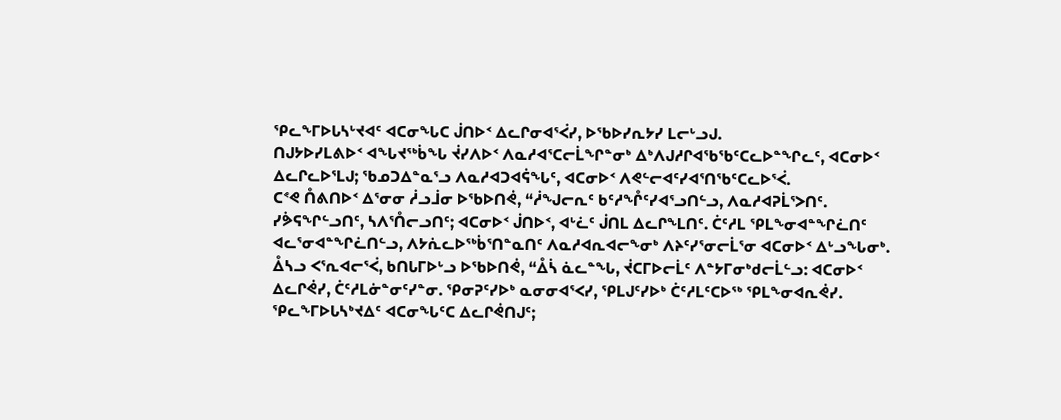ᕿᓚᖕᒥᐅᒐᓴᒡᔪᐊᑦ ᐊᑕᓂᖓᑕ ᒎᑎᐅᑉ ᐃᓚᒋᓂᐊᕐᐹᓯ, ᐅᖃᐅᓯᕆᔭᓯ ᒪᓕᒡᓗᒍ.
ᑎᒍᔭᐅᓯᒪᕕᐅᑉ ᐊᖓᔪᖅᑳᖓ ᔫᓯᐱᐅᑉ ᐱᓇᓱᐊᕐᑕᓕᒫᖏᓐᓂᒃ ᐃᒃᐱᒍᓱᒋᐊᖃᖃᑦᑕᓚᐅᓐᖏᓚᑦ, ᐊᑕᓂᐅᑉ ᐃᓚᒋᓚᐅᕐᒪᒍ; ᖃᓄᑐᐃᓐᓇᕐᓗ ᐱᓇᓱᐊᑐᐊᕌᖓᑦ, ᐊᑕᓂᐅᑉ ᐱᕙᓪᓕᐊᑦᓯᐊᕐᑎᖃᑦᑕᓚᐅᕐᐹ.
ᑕᕝᕙ ᑍᕕᑎᐅᑉ ᐃᕐᓂᓂ ᓲᓗᒨᓂ ᐅᖃᐅᑎᕚ, “ᓲᖑᓕᕆᑦ ᑲᑦᓱᖎᑦᓯᐊᕐᓗᑎᓪᓗ, ᐱᓇᓱᐊᕈᒫᕐᐳᑎᑦ. ᓯᕘᕋᖏᓪᓗᑎᑦ, ᓴᐱᕐᑍᓕᓗᑎᑦ; ᐊᑕᓂᐅᑉ ᒎᑎᐅᑉ, ᐊᒡᓛᑦ ᒎᑎᒪ ᐃᓚᒋᖕᒪᑎᑦ. ᑖᑦᓱᒪ ᕿᒪᖕᓂᐊᓐᖏᓛᑎᑦ ᐊᓚᕐᓂᐊᓐᖏᓛᑎᓪᓗ, ᐱᔭᕇᓚᐅᖅᑳᕐᑎᓐᓇᑎᑦ ᐱᓇᓱᐊᕆᐊᓕᖕᓂᒃ ᐱᔨᑦᓯᕐᓂᓕᒫᕐᓂ ᐊᑕᓂᐅᑉ ᐃᒡᓗᖓᓂᒃ.
ᐂᓴᓗ ᐸᕐᕆᐊᓕᕐᐹ, ᑲᑎᒐᒥᐅᒡᓗ ᐅᖃᐅᑎᕚ, “ᐂᓵ ᓈᓚᓐᖓ, ᔫᑕᒥᐅᓕᒫᑦ ᐱᓐᔭᒥᓂᒃᑯᓕᒫᓪᓗ: ᐊᑕᓂᐅᑉ ᐃᓚᒋᕚᓯ, ᑖᑦᓱᒪᓃᓐᓂᑦᓯᓐᓂ. ᕿᓂᕈᑦᓯᐅᒃ ᓇᓂᓂᐊᕐᐸᓯ, ᕿᒪᒍᑦᓯᐅᒃ ᑖᑦᓱᒪᑦᑕᐅᖅ ᕿᒪᖕᓂᐊᕆᕚᓯ.
ᕿᓚᖕᒥᐅᒐᓴᒃᔪᐃᑦ ᐊᑕᓂᖓᑦᑕ ᐃᓚᒋᕚᑎᒍᑦ;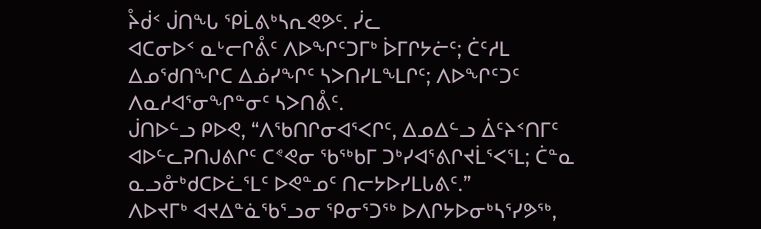ᔧᑰᑉ ᒎᑎᖓ ᕿᒫᕕᒃᓴᕆᕙᕗᑦ. ᓰᓚ
ᐊᑕᓂᐅᑉ ᓇᒡᓕᒋᕔᑦ ᐱᐅᖏᑦᑐᒥᒃ ᐆᒥᒋᔭᓖᑦ; ᑖᑦᓱᒪ ᐃᓄᖁᑎᖏᑕ ᐃᓅᓯᖏᑦ ᓴᐳᑎᓯᒪᖕᒪᒋᑦ; ᐱᐅᖏᑦᑐᑦ ᐱᓇᓱᐊᕐᓂᖏᓐᓂᑦ ᓴᐳᑎᕔᑦ.
ᒎᑎᐅᓪᓗ ᑭᐅᕙ, “ᐱᖃᑎᒋᓂᐊᕐᐸᒋᑦ, ᐃᓄᐃᓪᓗ ᐄᑦᔨᑉᑎᒥᑦ ᐊᐅᓪᓚᕈᑎᒍᕕᒋᑦ ᑕᕝᕙᓂ ᖃᖅᑲᒥ ᑐᒃᓯᐊᕐᕕᒋᔪᒫᕐᐸᕐᒪ; ᑖᓐᓇ ᓇᓗᓁᒃᑯᑕᐅᓛᕐᒪᑦ ᐅᕙᓐᓄᑦ ᑎᓕᔭᐅᓯᒪᒐᕕᑦ.”
ᐱᐅᔪᒥᒃ ᐊᔪᐃᓐᓈᖃᕐᓗᓂ ᕿᓂᕐᑐᖅ ᐅᐱᒋᔭᐅᓂᒃᓴᕐᓯᕗᖅ,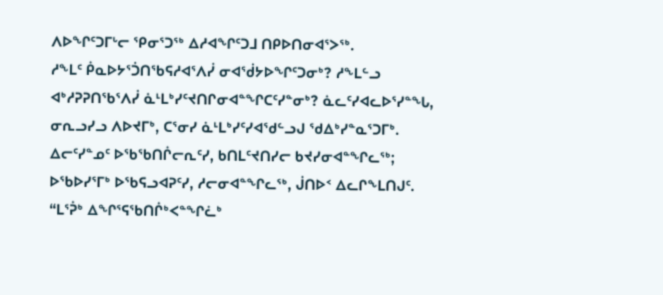ᐱᐅᖏᑦᑐᒥᒡᓕ ᕿᓂᕐᑐᖅ ᐃᓱᐊᖏᑦᑐᒧ ᑎᑭᐅᑎᓂᐊᕐᐳᖅ.
ᓱᖕᒪᑦ ᑮᓇᐅᔭᕐᑑᑎᖃᕋᓱᐊᕐᐱᓰ ᓂᐊᖂᔭᐅᖏᑦᑐᓂᒃ? ᓱᖕᒪᓪᓗ ᐊᒃᓱᕈᕈᑎᖃᕐᐱᓰ ᓈᒻᒪᒃᓯᑦᔪᑎᒋᓂᐊᓐᖏᑕᑦᓯᓐᓂᒃ? ᓈᓚᑦᓯᐊᓚᐅᕐᓯᓐᖓ, ᓂᕆᓗᓯᓗ ᐱᐅᔪᒥᒃ, ᑕᕐᓂᓯ ᓈᒻᒪᒃᓯᑦᓯᐊᖁᓪᓗᒍ ᖁᐃᒃᓯᓐᓇᕐᑐᒥᒃ.
ᐃᓕᑦᓯᓐᓄᑦ ᐅᖃᖃᑎᒌᓕᕆᑦᓯ, ᑲᑎᒪᑦᔪᑎᓯᓕ ᑲᔪᓯᓂᐊᓐᖏᓚᖅ; ᐅᖃᐅᓯᕐᒥᒃ ᐅᖃᕋᓗᐊᕈᑦᓯ, ᓱᓕᓂᐊᓐᖏᓚᖅ, ᒎᑎᐅᑉ ᐃᓚᒋᖕᒪᑎᒍᑦ.
“ᒪᕐᕉᒃ ᐃᖏᕐᕋᖃᑎᒌᒃᐸᓐᖏᓛᒃ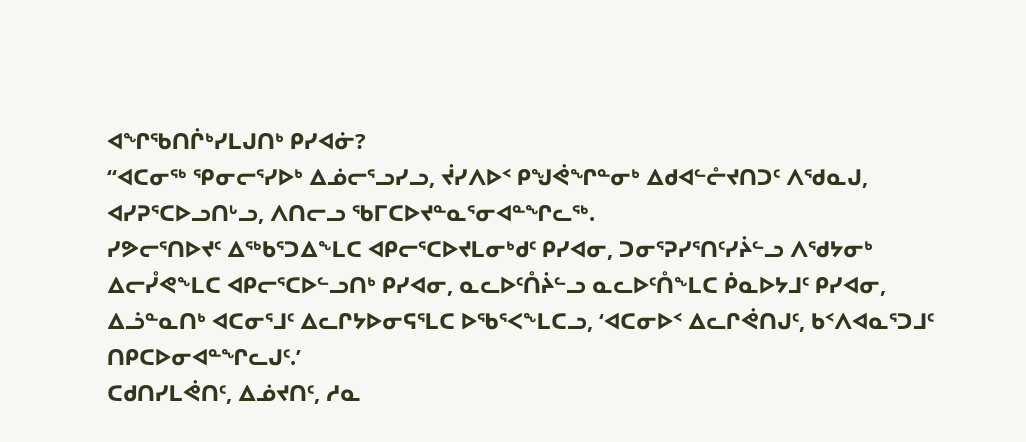ᐊᖏᖃᑎᒌᒃᓯᒪᒍᑎᒃ ᑭᓯᐊᓃ?
“ᐊᑕᓂᖅ ᕿᓂᓕᕐᓯᐅᒃ ᐃᓅᓕᕐᓗᓯᓗ, ᔫᓯᐱᐅᑉ ᑭᖑᕚᖏᓐᓂᒃ ᐃᑯᐊᓪᓔᔪᑎᑐᑦ ᐱᖁᓇᒍ, ᐊᓯᕈᕐᑕᐅᓗᑎᒡᓗ, ᐱᑎᓕᓗ ᖃᒥᑕᐅᔪᓐᓇᕐᓂᐊᓐᖏᓚᖅ.
ᓯᕗᓕᕐᑎᐅᔪᑦ ᐃᖅᑲᕐᑐᐃᖕᒪᑕ ᐊᑭᓕᕐᑕᐅᔪᒪᓂᒃᑯᑦ ᑭᓯᐊᓂ, ᑐᓂᕐᕈᓯᕐᑎᑦᓯᔩᓪᓗ ᐱᖁᔭᓂᒃ ᐃᓕᓮᕙᖕᒪᑕ ᐊᑭᓕᕐᑕᐅᓪᓗᑎᒃ ᑭᓯᐊᓂ, ᓇᓚᐅᑦᑍᔩᓪᓗ ᓇᓚᐅᑦᑍᖕᒪᑕ ᑮᓇᐅᔭᒧᑦ ᑭᓯᐊᓂ, ᐃᓘᓐᓇᑎᒃ ᐊᑕᓂᕐᒧᑦ ᐃᓚᒋᔭᐅᓂᕋᕐᒪᑕ ᐅᖃᕐᐸᖕᒪᑕᓗ, ‘ᐊᑕᓂᐅᑉ ᐃᓚᒋᕚᑎᒍᑦ, ᑲᑉᐱᐊᓇᕐᑐᒧᑦ ᑎᑭᑕᐅᓂᐊᓐᖏᓚᒍᑦ.’
ᑕᑯᑎᓯᒪᕚᑎᑦ, ᐃᓅᔪᑎᑦ, ᓱᓇ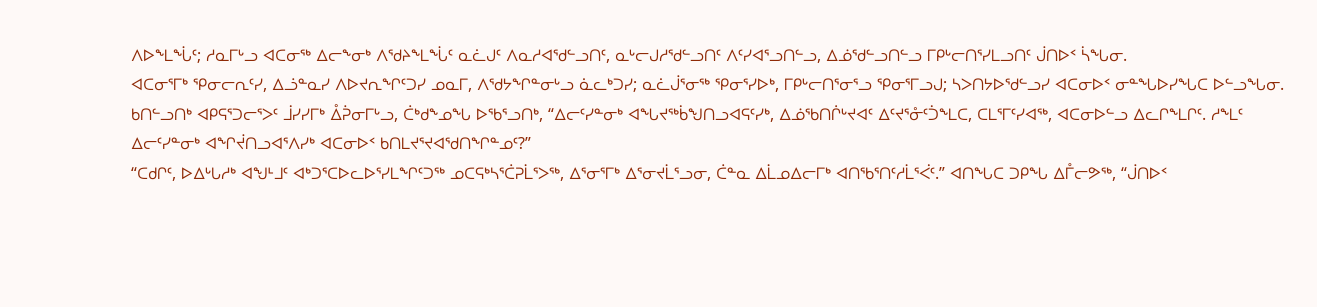ᐱᐅᖕᒪᖔᑦ; ᓱᓇᒥᒡᓗ ᐊᑕᓂᖅ ᐃᓕᖕᓂᒃ ᐱᖁᔨᖕᒪᖔᑦ ᓇᓛᒍᑦ ᐱᓇᓱᐊᖁᓪᓗᑎᑦ, ᓇᒡᓕᒍᓱᖁᓪᓗᑎᑦ ᐱᑦᓯᐊᕐᓗᑎᓪᓗ, ᐃᓅᖁᓪᓗᑎᓪᓗ ᒥᑭᒡᓕᑎᕐᓯᒪᓗᑎᑦ ᒎᑎᐅᑉ ᓵᖓᓂ.
ᐊᑕᓂᕐᒥᒃ ᕿᓂᓕᕆᑦᓯ, ᐃᓘᓐᓇᓯ ᐱᐅᔪᕆᖏᑦᑐᓯ ᓄᓇᒥ, ᐱᖁᔭᖏᓐᓂᒡᓗ ᓈᓚᒃᑐᓯ; ᓇᓛᒎᕐᓂᖅ ᕿᓂᕐᓯᐅᒃ, ᒥᑭᒡᓕᑎᕐᓂᕐᓗ ᕿᓂᕐᒥᓗᒍ; ᓴᐳᑎᔭᐅᖁᓪᓗᓯ ᐊᑕᓂᐅᑉ ᓂᓐᖓᐅᓯᖓᑕ ᐅᓪᓗᖓᓂ.
ᑲᑎᓪᓗᑎᒃ ᐊᑭᕋᕐᑐᓕᕐᐳᑦ ᒨᓯᓯᒥᒃ ᐂᕉᓂᒥᒡᓗ, ᑖᒃᑯᖕᓄᖓ ᐅᖃᕐᓗᑎᒃ, “ᐃᓕᑦᓯᓐᓂᒃ ᐊᖓᔪᖅᑳᖑᑎᓗᐊᕋᑦᓯᒃ, ᐃᓅᖃᑎᒌᒡᔪᐊᑦ ᐃᑦᔪᕐᓁᑦᑑᖕᒪᑕ, ᑕᒪᕐᒥᑦᓯᐊᖅ, ᐊᑕᓂᐅᓪᓗ ᐃᓚᒋᖕᒪᒋᑦ. ᓱᖕᒪᑦ ᐃᓕᑦᓯᓐᓂᒃ ᐊᖏᔫᑎᓗᐊᕐᐱᓯᒃ ᐊᑕᓂᐅᑉ ᑲᑎᒪᔪᕐᔪᐊᖁᑎᖏᓐᓄᑦ?”
“ᑕᑯᒋᑦ, ᐅᐃᒡᒐᓱᒃ ᐊᖑᒻᒧᑦ ᐊᒃᑐᕐᑕᐅᓚᐅᕐᓯᒪᖏᑦᑐᖅ ᓄᑕᕋᒃᓴᕐᑖᕈᒫᕐᐳᖅ, ᐃᕐᓂᕐᒥᒃ ᐃᕐᓂᔪᒫᕐᓗᓂ, ᑖᓐᓇ ᐃᒫᓄᐃᓕᒥᒃ ᐊᑎᖃᕐᑎᑦᓱᒫᕐᐹᑦ.” ᐊᑎᖓᑕ ᑐᑭᖓ ᐃᒤᓕᕗᖅ, “ᒎᑎᐅᑉ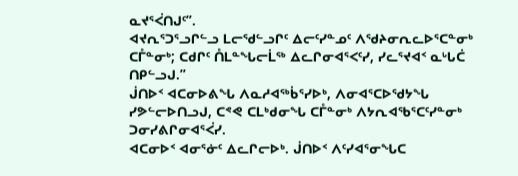ᓇᔪᕐᐹᑎᒍᑦ”.
ᐊᔪᕆᕐᑐᕐᓗᒋᓪᓗ ᒪᓕᖁᓪᓗᒋᑦ ᐃᓕᑦᓯᓐᓄᑦ ᐱᖁᔨᓂᕆᓚᐅᕐᑕᓐᓂᒃ ᑕᒤᓐᓂᒃ; ᑕᑯᒋᑦ ᑍᒪᓐᖓᓕᒫᖅ ᐃᓚᒋᓂᐊᕐᐸᑦᓯ, ᓯᓚᕐᔪᐊᑉ ᓇᒡᒐᑖ ᑎᑭᓪᓗᒍ.”
ᒎᑎᐅᑉ ᐊᑕᓂᐅᕕᖓ ᐱᓇᓱᐊᖅᑳᕐᓯᐅᒃ, ᐱᓂᐊᕐᑕᐅᖁᔭᖓ ᓯᕗᓪᓕᐅᑎᓗᒍ, ᑕᕝᕙ ᑕᒪᒃᑯᓂᖓ ᑕᒤᓐᓂᒃ ᐱᔭᕆᐊᖃᕐᑕᑦᓯᓐᓂᒃ ᑐᓂᓯᕕᒋᓂᐊᕐᐹᓯ.
ᐊᑕᓂᐅᑉ ᐊᓂᕐᓃᑦ ᐃᓚᒋᓕᐅᒃ. ᒎᑎᐅᑉ ᐱᑦᓯᐊᕐᓂᖓᑕ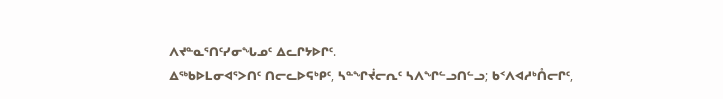ᐱᔪᓐᓇᕐᑎᑦᓯᓂᖓᓄᑦ ᐃᓚᒋᔭᐅᒋᑦ.
ᐃᖅᑲᐅᒪᓂᐊᕐᐳᑎᑦ ᑎᓕᓚᐅᕋᒃᑭᑦ, ᓴᓐᖏᔫᓕᕆᑦ ᓴᐱᖏᓪᓗᑎᓪᓗ; ᑲᑉᐱᐊᓱᒃᑍᓕᒋᑦ,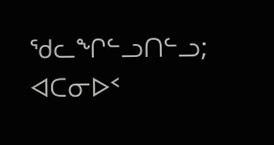ᖁᓚᖏᓪᓗᑎᓪᓗ; ᐊᑕᓂᐅᑉ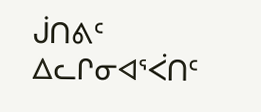ᒎᑎᕕᑦ ᐃᓚᒋᓂᐊᕐᐹᑎᑦ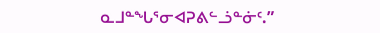ᓇᒧᓐᖓᕐᓂᐊᕈᕕᓪᓘᓐᓃᑦ.”